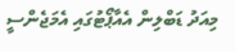މިއަދު ޑަބްލިން އެއާޕޯޓުގައި އެމަޖެންސީ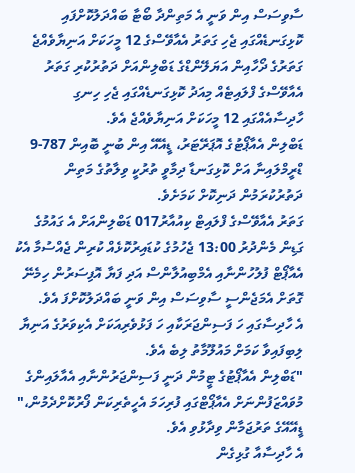ސާވިސަސް އިން ވަނީ އެ މަތިންދާ ބޯޓާ ބައްދަލުކޮށްފައި
ކޮޅިގަނޑެއްގައި ޖެހި ގަތަރު އެއާވޭސްގެ 12 މީހަކަށް އަނިޔާވެއްޖެ
ގަތަރުގެ ދޯހާއިން އަޔަލޭންޑްގެ ޑަބްލިންއަށް ދަތުރުކުރި ގަތަރު އެއާވޭސްގެ ފްލައިޓެއް މިއަދު ކޮޅިގަނޑެއްގައި ޖެހި ހިނގި ހާދިސާއެއްގައި 12 މީހަކަށް އަނިޔާވެއްޖެ އެވެ.
ޑަބްލިން އެއާޕޯޓުގެ އޮޕަރޭޓަރު، ޑީއޭއޭ އިން ބުނީ ބޮއިން 787-9 ޑްރީމްލައިނާ އަށް ކޮޅިގަނޑާ ދިމާވީ ތުރުކީ ވިލާތުގެ މަތިން ދަތުރުކުރަމުން ދަނިކޮށް ކަމަށެވެ.
ގަތަރު އެއާވޭސްގެ ފްލައިޓް ކިއުއާރު017 ޑަބްލިންއަށް އެ ގައުމުގެ ގަޑިން މެންދުރު 13:00 ޖެހުމުގެ ކުޑައިރުކޮޅެއް ކުރިން ޖެއްސުމާ އެކު އެއާޕޯޓް ފުލުހުންނާއި އެމްބިއުލާންސް އަދި ފަޔާ އޮފިސަރުން ހިމެނޭ ގޮތަށް އެމަޖެންސީ ސާވިސަސް އިން ވަނީ ބައްދަލުކޮށްފަ އެވެ.
އެ ހާދިސާގައި ހަ ފަސިންޖަރަކާއި ހަ ފަޅުވެރިއަކަށް އެކިވަރުގެ އަނިޔާ ލިބިފައިވާ ކަމަށް މައުލޫމާތު ލިބެ އެވެ.
"ޑަބްލިން އެއާޕޯޓުގެ ޓީމުން ދަނީ ފަސިންޖަރުންނާއި އެއާލައިންގެ މުވައްޒަފުންނަށް އެއާޕޯޓްގައި ފުރިހަމަ އެހީތެރިކަން ފޯރުކޮށްދެމުން،" ޑީއޭއޭގެ ތަރުޖަމާން ވިދާޅުވި އެވެ.
އެ ހާދިސާއާ ގުޅިގެން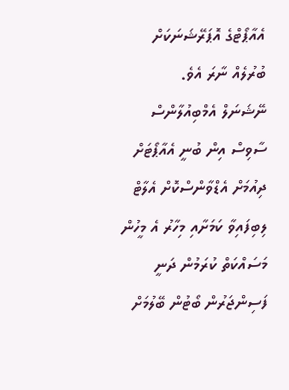އެއާޕޯޓްގެ އޮޕަރޭޝަނަކަށް ބުރުލެއް ނާރަ އެވެ.
ނޭޝަނަލް އެމްބިއުލާންސް ސާވިސް އިން ބުނީ އެއާޕޯޓަށް ދިއުމަށް އެޑްވާންސްކޮށް އެލާޓް ލިބިފައިވާ ކަމަށާއި މިހާރު އެ މީހުން މަސައްކަތް ކުރަމުން ދަނީ ފަސިންޖަރުން ބޯޓުން ބޭލުމަށް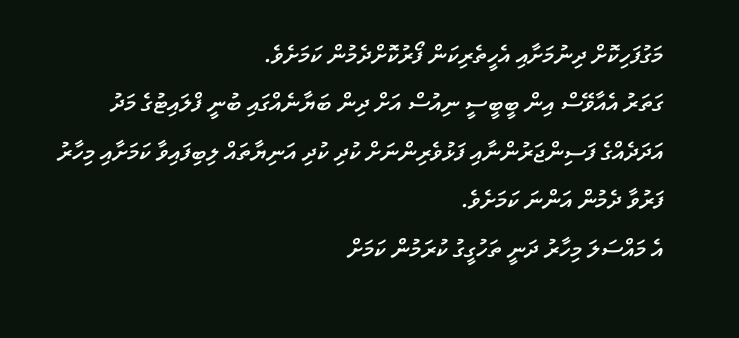މަގުފަހިކޮށް ދިނުމަށާއި އެހީތެރިކަން ފޯރުކޮށްދެމުން ކަމަށެވެ.
ގަތަރު އެއާވޭސް އިން ބީބީސީ ނިއުސް އަށް ދިން ބަޔާނެއްގައި ބުނީ ފްލައިޓުގެ މަދު އަދަދެއްގެ ފަސިންޖަރުންނާއި ފަޅުވެރިންނަށް ކުދި ކުދި އަނިޔާތައް ލިބިފައިވާ ކަމަށާއި މިހާރު ފަރުވާ ދެމުން އަންނަ ކަމަށެވެ.
އެ މައްސަލަ މިހާރު ދަނީ ތަހުގީގު ކުރަމުން ކަމަށް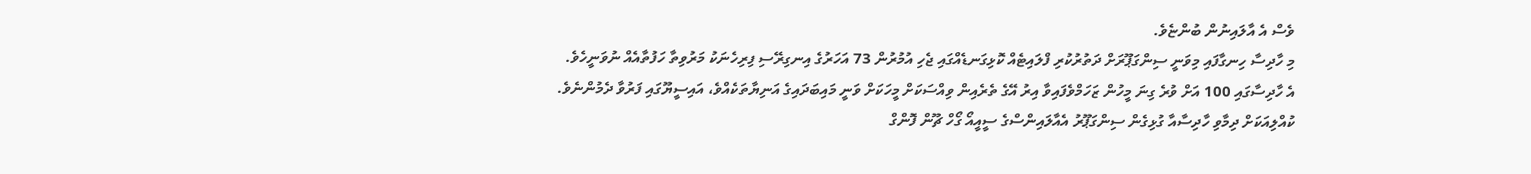ވެސް އެ އާލައިނުން ބުންޏެވެ.
މި ހާދިސާ ހިނގާފައި މިވަނީ ސިންގަޕޫރަށް ދަތުރުކުރި ފްލައިޓެއް ކޮޅިގަނޑެއްގައި ޖެހި އުމުރުން 73 އަހަރުގެ އިނގިރޭސި ފިރިހެނަކު މަރުވިތާ ހަފުތާއެއް ނުވަނީހެވެ.
އެ ހާދިސާގައި 100 އަށް ވުރެ ގިނަ މީހުން ޒަހަމްވެފައިވާ އިރު އޭގެ ތެރެއިން ވިއްސަކަށް މީހަކަށް ވަނީ މައިބަދައިގެ އަނިޔާތަކެއްވެ، އައިސީޔޫގައި ފަރުވާ ދެމުންނެވެ.
ކުއްލިއަކަށް ދިމާވި ހާދިސާއާ ގުޅިގެން ސިންގަޕޫރު އެއާލައިންސްގެ ސީއީއޯ ގޯހް ޗޫން ފޮންގް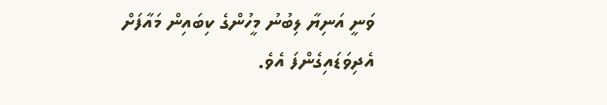ވަނީ އަނިޔާ ލިބުނު މީހުންގެ ކިބައިން މައާފަށް އެދިވަޑައިގެންފަ އެވެ.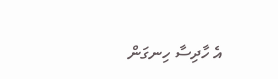އެ ހާދިސާ ހިނގަން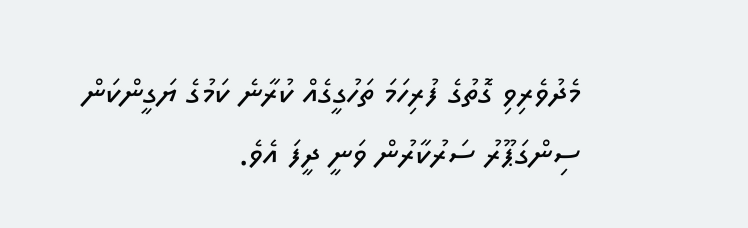މެދުވެރިވި ގޮތުގެ ފުރިހަމަ ތަހުގީގެއް ކުރާނެ ކަމުގެ ޔަގީންކަން ސިންގަޕޫރު ސަރުކާރުން ވަނީ ދީފަ އެވެ.